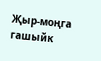Җыр-моңга гашыйк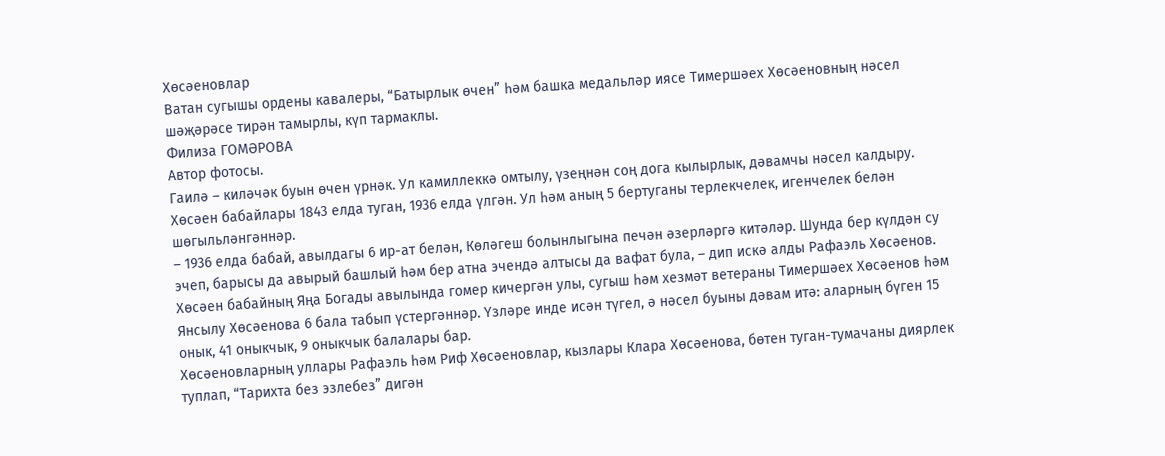Хөсәеновлар
Ватан сугышы ордены кавалеры, “Батырлык өчен” һәм башка медальләр иясе Тимершәех Хөсәеновның нәсел шәҗәрәсе тирән тамырлы, күп тармаклы.
Филиза ГОМӘРОВА
Автор фотосы.
Гаилә – киләчәк буын өчен үрнәк. Ул камиллеккә омтылу, үзеңнән соң дога кылырлык, дәвамчы нәсел калдыру. Хөсәен бабайлары 1843 елда туган, 1936 елда үлгән. Ул һәм аның 5 бертуганы терлекчелек, игенчелек белән шөгыльләнгәннәр.
– 1936 елда бабай, авылдагы 6 ир-ат белән, Көләгеш болынлыгына печән әзерләргә китәләр. Шунда бер күлдән су эчеп, барысы да авырый башлый һәм бер атна эчендә алтысы да вафат була, – дип искә алды Рафаэль Хөсәенов.
Хөсәен бабайның Яңа Богады авылында гомер кичергән улы, сугыш һәм хезмәт ветераны Тимершәех Хөсәенов һәм Янсылу Хөсәенова 6 бала табып үстергәннәр. Үзләре инде исән түгел, ә нәсел буыны дәвам итә: аларның бүген 15 онык, 41 оныкчык, 9 оныкчык балалары бар.
Хөсәеновларның уллары Рафаэль һәм Риф Хөсәеновлар, кызлары Клара Хөсәенова, бөтен туган-тумачаны диярлек туплап, “Тарихта без эзлебез” дигән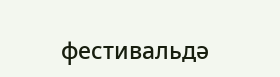фестивальдә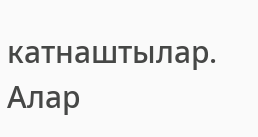катнаштылар. Алар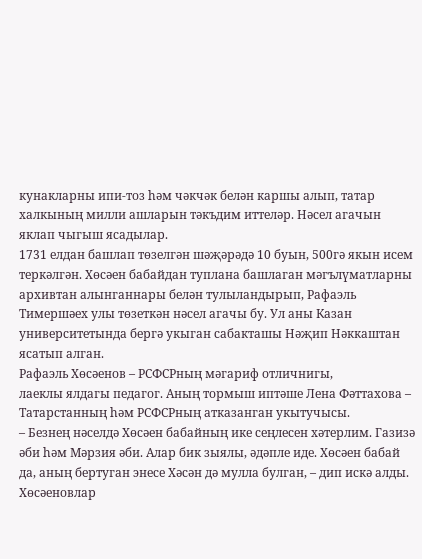кунакларны ипи-тоз һәм чәкчәк белән каршы алып, татар халкының милли ашларын тәкъдим иттеләр. Нәсел агачын яклап чыгыш ясадылар.
1731 елдан башлап төзелгән шәҗәрәдә 10 буын, 500гә якын исем теркәлгән. Хөсәен бабайдан туплана башлаган мәгълүматларны архивтан алынганнары белән тулыландырып, Рафаэль Тимершәех улы төзеткән нәсел агачы бу. Ул аны Казан университетында бергә укыган сабакташы Нәҗип Нәккаштан ясатып алган.
Рафаэль Хөсәенов – РСФСРның мәгариф отличнигы,
лаеклы ялдагы педагог. Аның тормыш иптәше Лена Фәттахова – Татарстанның һәм РСФСРның атказанган укытучысы.
– Безнең нәселдә Хөсәен бабайның ике сеңлесен хәтерлим. Газизә әби һәм Мәрзия әби. Алар бик зыялы, әдәпле иде. Хөсәен бабай да, аның бертуган энесе Хәсән дә мулла булган, – дип искә алды.
Хөсәеновлар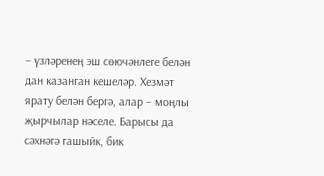– үзләренең эш сөючәнлеге белән дан казанган кешеләр. Хезмәт ярату белән бергә, алар – моңлы җырчылар нәселе. Барысы да сәхнәгә гашыйк, бик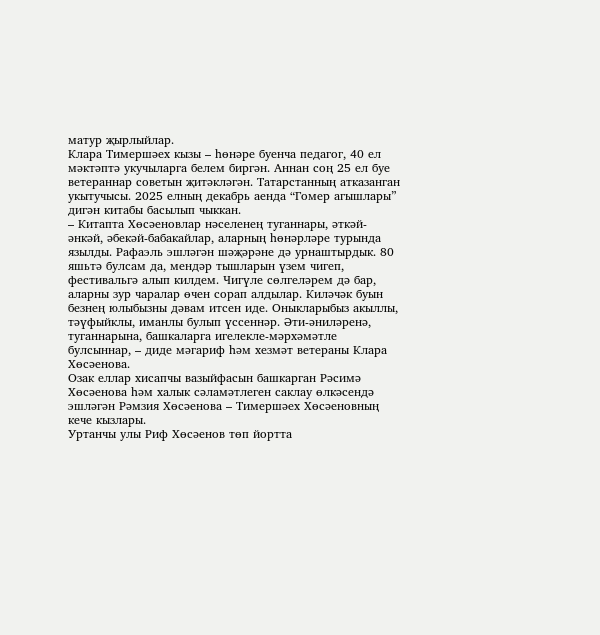матур җырлыйлар.
Клара Тимершәех кызы – һөнәре буенча педагог, 40 ел мәктәптә укучыларга белем биргән. Аннан соң 25 ел буе ветераннар советын җитәкләгән. Татарстанның атказанган укытучысы. 2025 елның декабрь аенда “Гомер агышлары” дигән китабы басылып чыккан.
– Китапта Хөсәеновлар нәселенең туганнары, әткәй-әнкәй, әбекәй-бабакайлар, аларның һөнәрләре турында язылды. Рафаэль эшләгән шәҗәрәне дә урнаштырдык. 80 яшьтә булсам да, мендәр тышларын үзем чигеп, фестивальгә алып килдем. Чигүле сөлгеләрем дә бар, аларны зур чаралар өчен сорап алдылар. Киләчәк буын безнең юлыбызны дәвам итсен иде. Оныкларыбыз акыллы, тәүфыйклы, иманлы булып үссеннәр. Әти-әниләренә, туганнарына, башкаларга игелекле-мәрхәмәтле булсыннар, – диде мәгариф һәм хезмәт ветераны Клара Хөсәенова.
Озак еллар хисапчы вазыйфасын башкарган Рәсимә Хөсәенова һәм халык сәламәтлеген саклау өлкәсендә эшләгән Рәмзия Хөсәенова – Тимершәех Хөсәеновның кече кызлары.
Уртанчы улы Риф Хөсәенов төп йортта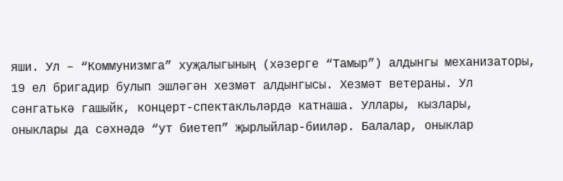яши. Ул – “Коммунизмга” хуҗалыгының (хәзерге “Тамыр”) алдынгы механизаторы, 19 ел бригадир булып эшләгән хезмәт алдынгысы. Хезмәт ветераны. Ул сәнгатькә гашыйк, концерт-спектакльләрдә катнаша. Уллары, кызлары,
оныклары да сәхнәдә “ут биетеп” җырлыйлар-бииләр. Балалар, оныклар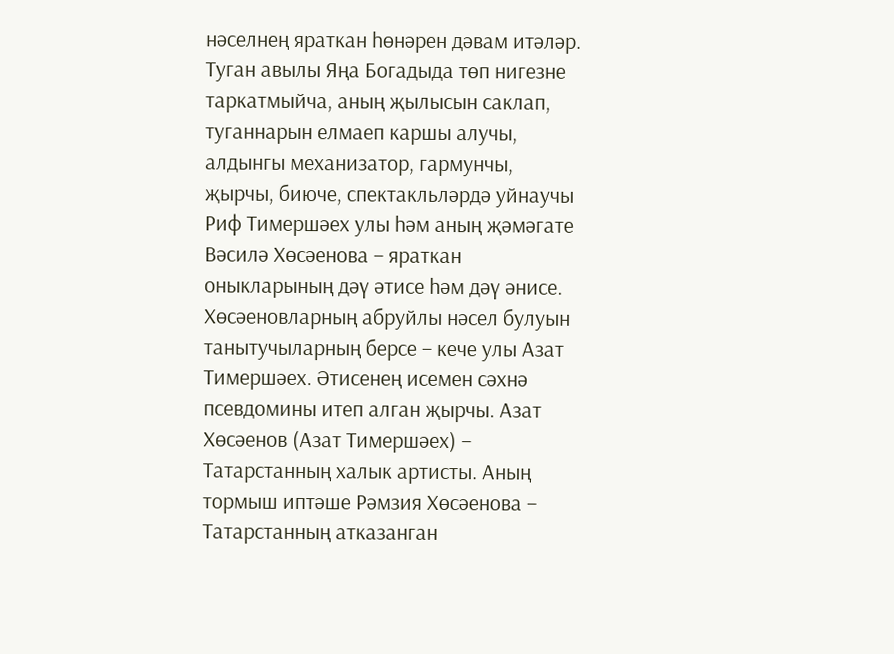нәселнең яраткан һөнәрен дәвам итәләр.
Туган авылы Яңа Богадыда төп нигезне таркатмыйча, аның җылысын саклап, туганнарын елмаеп каршы алучы, алдынгы механизатор, гармунчы,
җырчы, биюче, спектакльләрдә уйнаучы Риф Тимершәех улы һәм аның җәмәгате Вәсилә Хөсәенова – яраткан оныкларының дәү әтисе һәм дәү әнисе.
Хөсәеновларның абруйлы нәсел булуын танытучыларның берсе – кече улы Азат Тимершәех. Әтисенең исемен сәхнә псевдомины итеп алган җырчы. Азат Хөсәенов (Азат Тимершәех) – Татарстанның халык артисты. Аның тормыш иптәше Рәмзия Хөсәенова –
Татарстанның атказанган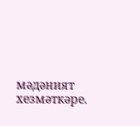мәдәният хезмәткәре.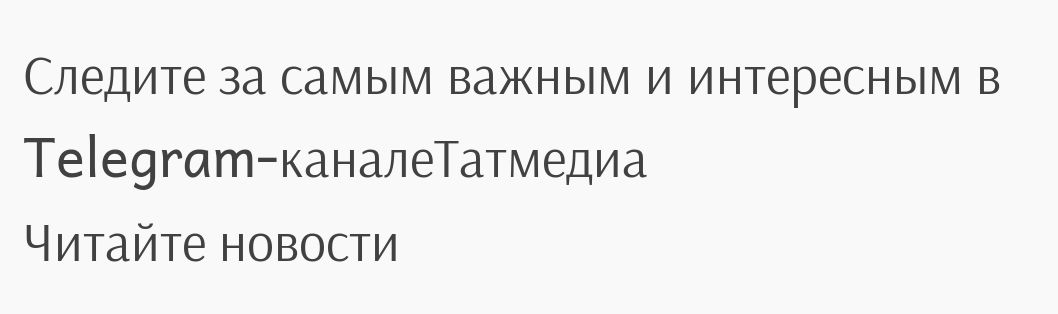Следите за самым важным и интересным в Telegram-каналеТатмедиа
Читайте новости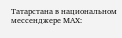Татарстана в национальном мессенджере MАХ: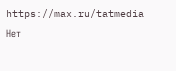https://max.ru/tatmedia
Нет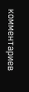комментариев